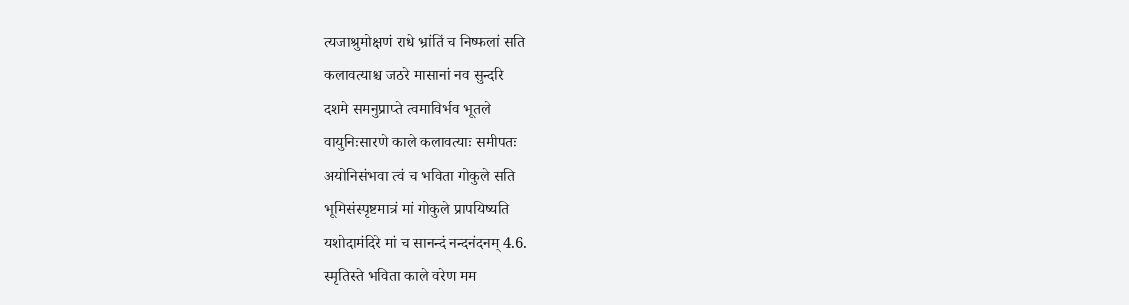त्यजाश्रुमोक्षणं राधे भ्रांतिं च निष्फलां सति
कलावत्याश्च जठरे मासानां नव सुन्दरि
दशमे समनुप्राप्ते त्वमाविर्भव भूतले
वायुनिःसारणे काले कलावत्याः समीपतः
अयोनिसंभवा त्वं च भविता गोकुले सति
भूमिसंस्पृष्टमात्रं मां गोकुले प्रापयिष्यति
यशोदामंदिरे मां च सानन्दं नन्दनंदनम् 4.6.
स्मृतिस्ते भविता काले वरेण मम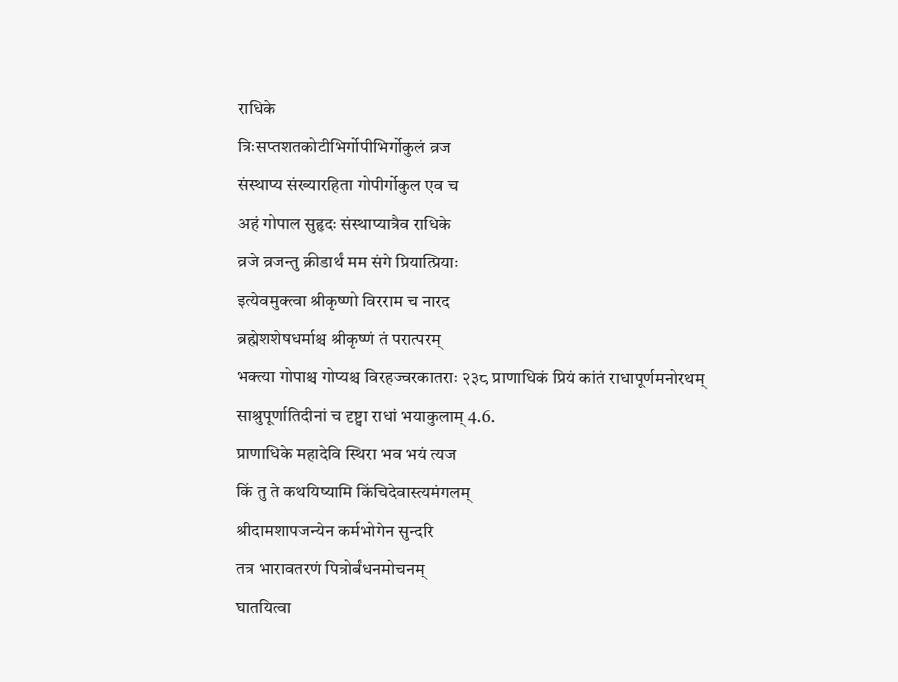राधिके
त्रिःसप्तशतकोटीभिर्गोपीभिर्गोकुलं व्रज
संस्थाप्य संख्यारहिता गोपीर्गोकुल एव च
अहं गोपाल सुहृदः संस्थाप्यात्रैव राधिके
व्रजे व्रजन्तु क्रीडार्थं मम संगे प्रियात्प्रियाः
इत्येवमुक्त्वा श्रीकृष्णो विरराम च नारद
ब्रह्मेशशेषधर्माश्च श्रीकृष्णं तं परात्परम्
भक्त्या गोपाश्च गोप्यश्च विरहज्वरकातराः २३८ प्राणाधिकं प्रियं कांतं राधापूर्णमनोरथम्
साश्रुपूर्णातिदीनां च दृष्ट्वा राधां भयाकुलाम् 4.6.
प्राणाधिके महादेवि स्थिरा भव भयं त्यज
किं तु ते कथयिष्यामि किंचिदेवास्त्यमंगलम्
श्रीदामशापजन्येन कर्मभोगेन सुन्दरि
तत्र भारावतरणं पित्रोर्बंधनमोचनम्
घातयित्वा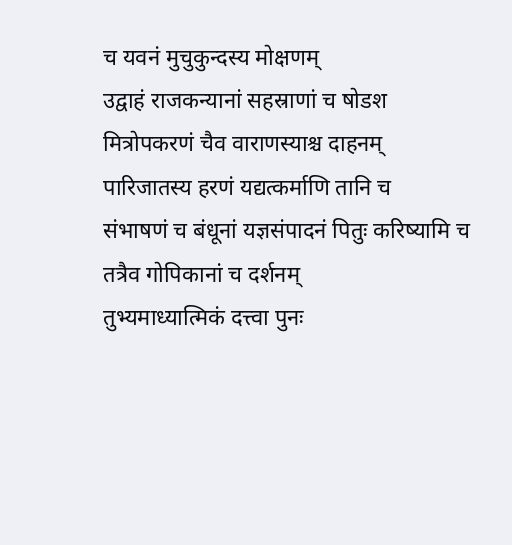च यवनं मुचुकुन्दस्य मोक्षणम्
उद्वाहं राजकन्यानां सहस्राणां च षोडश
मित्रोपकरणं चैव वाराणस्याश्च दाहनम्
पारिजातस्य हरणं यद्यत्कर्माणि तानि च
संभाषणं च बंधूनां यज्ञसंपादनं पितुः करिष्यामि च तत्रैव गोपिकानां च दर्शनम्
तुभ्यमाध्यात्मिकं दत्त्वा पुनः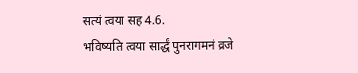सत्यं त्वया सह 4.6.
भविष्यति त्वया सार्द्धं पुनरागमनं व्रजे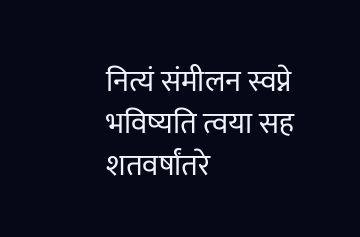नित्यं संमीलन स्वप्ने भविष्यति त्वया सह
शतवर्षांतरे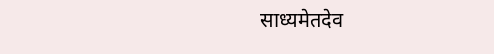साध्यमेतदेव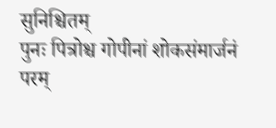सुनिश्चितम्
पुनः पित्रोश्च गोपीनां शोकसंमार्जनं परम्